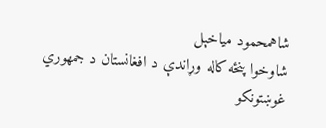شاهمحمود میاخېل
شاوخوا پنځه کاله وړاندې د افغانستان د جمهوري غوښتونکو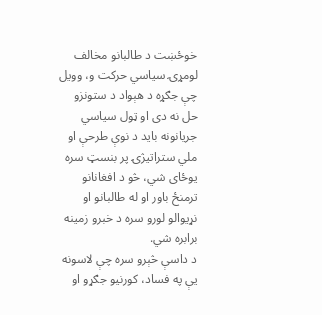خوځښت د طالبانو مخالف لومړۍ سیاسي حرکت و، وویل چې جګړه د هېواد د ستونزو حل نه دی او ټول سیاسي جریانونه باید د نوې طرحې او ملي ستراتیژۍ پر بنسټ سره یوځای شي، څو د افغانانو ترمنځ باور او له طالبانو او نړیوالو لورو سره د خبرو زمینه برابره شي.
د داسې څېرو سره چې لاسونه یې په فساد، کورنیو جګړو او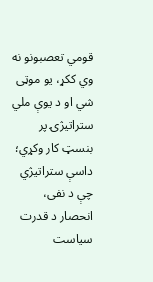قومي تعصبونو نه وي ککړ، یو موټی شي او د یوې ملي ستراتیژۍ پر بنسټ کار وکړي؛ داسې ستراتیژي چې د نفی، انحصار د قدرت سیاست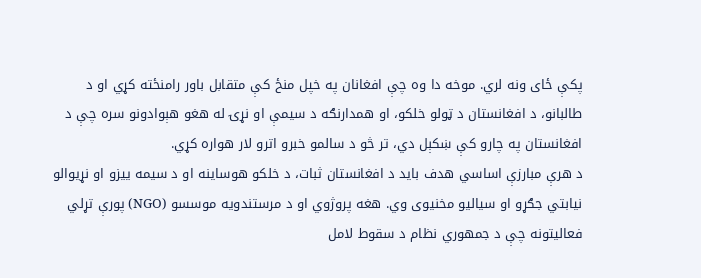پکې ځای ونه لري. موخه دا وه چې افغانان په خپل منځ کې متقابل باور رامنځته کړي او د طالبانو، د افغانستان د ټولو خلکو، او همدارنګه د سیمې او نړۍ له هغو هېوادونو سره چې د افغانستان په چارو کې ښکېل دي، تر څو د سالمو خبرو اترو لار هواره کړي.
د هرې مبارزې اساسي هدف باید د افغانستان ثبات، د خلکو هوساینه او د سیمه ییزو او نړیوالو نیابتي جګړو او سیالیو مخنیوی وي. هغه پروژوي او د مرستندویه موسسو (NGO) پورې تړلي فعالیتونه چې د جمهوري نظام د سقوط لامل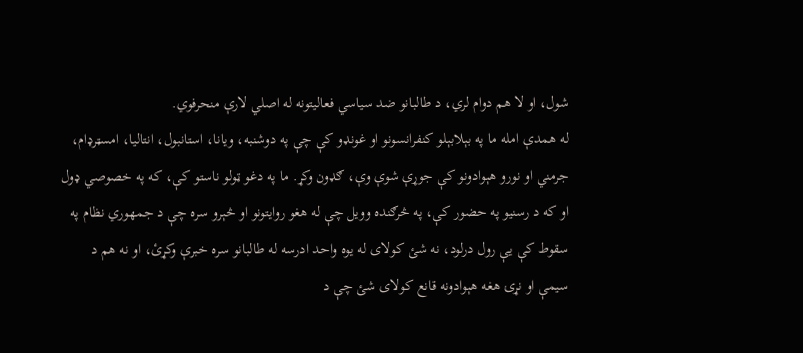شول، او لا هم دوام لري، د طالبانو ضد سیاسي فعالیتونه له اصلي لارې منحرفوي.
له همدې امله ما په بېلابېلو کنفرانسونو او غونډو کې چې په دوشنبه، ویانا، استانبول، انتالیا، امسټرډام، جرمني او نورو هېوادونو کې جوړې شوې وې، ګډون وکړ. ما په دغو ټولو ناستو کې، که په خصوصي ډول او که د رسنیو په حضور کې، په څرګنده وویل چې له هغو روایتونو او څېرو سره چې د جمهوري نظام په سقوط کې یې رول درلود، نه شئ کولای له یوه واحد ادرسه له طالبانو سره خبرې وکړئ، او نه هم د سیمې او نړۍ هغه هېوادونه قانع کولای شئ چې د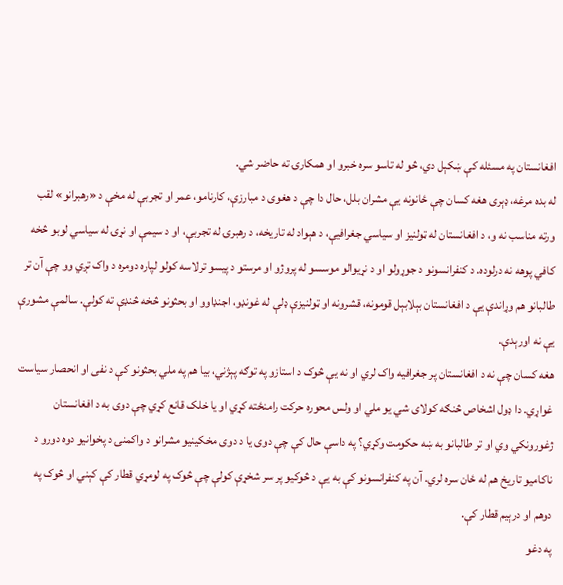افغانستان په مسئله کې ښکېل دي، څو له تاسو سره خبرو او همکارۍ ته حاضر شي.
له بده مرغه، ډېری هغه کسان چې ځانونه یې مشران بلل، حال دا چې د هغوی د مبارزې، کارنامو، عمر او تجربې له مخې د «رهبرانو» لقب ورته مناسب نه و، د افغانستان له ټولنیز او سیاسي جغرافیې، د هېواد له تاریخه، د رهبرۍ له تجربې، او د سیمې او نړۍ له سیاسي لوبو څخه کافي پوهه نه درلوده. د کنفرانسونو د جوړولو او د نړیوالو موسسو له پروژو او مرستو د پیسو ترلاسه کولو لپاره دومره د واک تږي وو چې آن تر طالبانو هم وړاندې یې د افغانستان بېلابېل قومونه، قشرونه او ټولنیزې ډلې له غونډو، اجنډاوو او بحثونو څخه څنډې ته کولې. سالمې مشورې یې نه اورېدې.
هغه کسان چې نه د افغانستان پر جغرافیه واک لري او نه یې څوک د استازو په توګه پېژني، بیا هم په ملي بحثونو کې د نفی او انحصار سیاست غواړي. دا ډول اشخاص څنګه کولای شي یو ملي او ولس محوره حرکت رامنځته کړي او یا خلک قانع کړي چې دوی به د افغانستان ژغورونکي وي او تر طالبانو به ښه حکومت وکړي؟ په داسې حال کې چې دوی یا د دوی مخکینیو مشرانو د واکمنۍ د پخوانیو دوه دورو د ناکامیو تاریخ هم له ځان سره لري. آن په کنفرانسونو کې به یې د څوکیو پر سر شخړې کولې چې څوک په لومړي قطار کې کېني او څوک په دوهم او درېیم قطار کې.
په دغو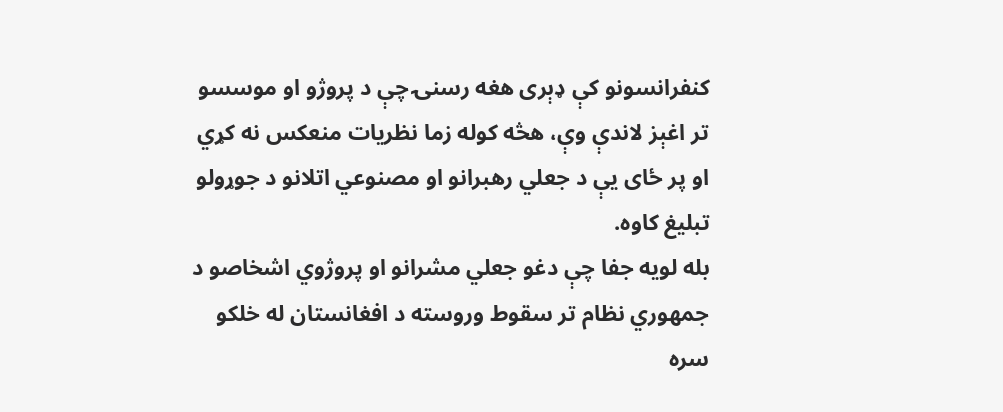کنفرانسونو کې ډېری هغه رسنۍ چې د پروژو او موسسو تر اغېز لاندې وې، هڅه کوله زما نظریات منعکس نه کړي او پر ځای یې د جعلي رهبرانو او مصنوعي اتلانو د جوړولو تبلیغ کاوه.
بله لویه جفا چې دغو جعلي مشرانو او پروژوي اشخاصو د جمهوري نظام تر سقوط وروسته د افغانستان له خلکو سره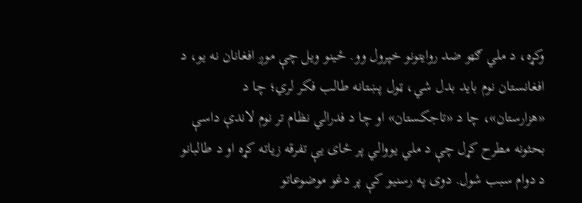وکړه، د ملي ګټو ضد روایتونو خپرول وو. ځینو ویل چې موږ افغانان نه یو، د افغانستان نوم باید بدل شي، ټول پښتانه طالب فکر لري؛ چا د «هزارستان»، چا د «تاجکستان» او چا د فدرالي نظام تر نوم لاندې داسې بحثونه مطرح کړل چې د ملي یووالي پر ځای یې تفرقه زیاته کړه او د طالبانو د دوام سبب شول. دوی په رسنیو کې پر دغو موضوعاتو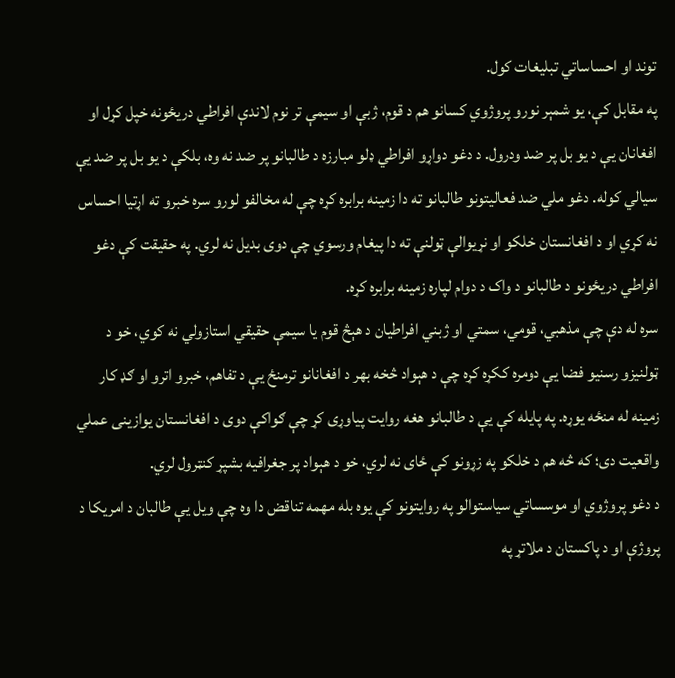توند او احساساتي تبلیغات کول.
په مقابل کې، یو شمېر نورو پروژوي کسانو هم د قوم، ژبې او سیمې تر نوم لاندې افراطي دریځونه خپل کړل او افغانان یې د یو بل پر ضد ودرول. د دغو دواړو افراطي ډلو مبارزه د طالبانو پر ضد نه وه، بلکې د یو بل پر ضد یې سیالي کوله. دغو ملي ضد فعالیتونو طالبانو ته دا زمینه برابره کړه چې له مخالفو لورو سره خبرو ته اړتیا احساس نه کړي او د افغانستان خلکو او نړیوالې ټولنې ته دا پیغام ورسوي چې دوی بدیل نه لري. په حقیقت کې دغو افراطي دریځونو د طالبانو د واک د دوام لپاره زمینه برابره کړه.
سره له دې چې مذهبي، قومي، سمتي او ژبني افراطیان د هېڅ قوم یا سیمې حقیقي استازولي نه کوي، خو د ټولنیزو رسنیو فضا یې دومره ککړه کړه چې د هېواد څخه بهر د افغانانو ترمنځ یې د تفاهم، خبرو اترو او ګډ کار زمینه له منځه یوړه. په پایله کې یې د طالبانو هغه روایت پیاوړی کړ چې ګواکې دوی د افغانستان یوازینی عملي واقعیت دی؛ که څه هم د خلکو په زړونو کې ځای نه لري، خو د هېواد پر جغرافیه بشپړ کنټرول لري.
د دغو پروژوي او موسساتي سیاستوالو په روایتونو کې یوه بله مهمه تناقض دا وه چې ویل یې طالبان د امریکا د پروژې او د پاکستان د ملاتړ په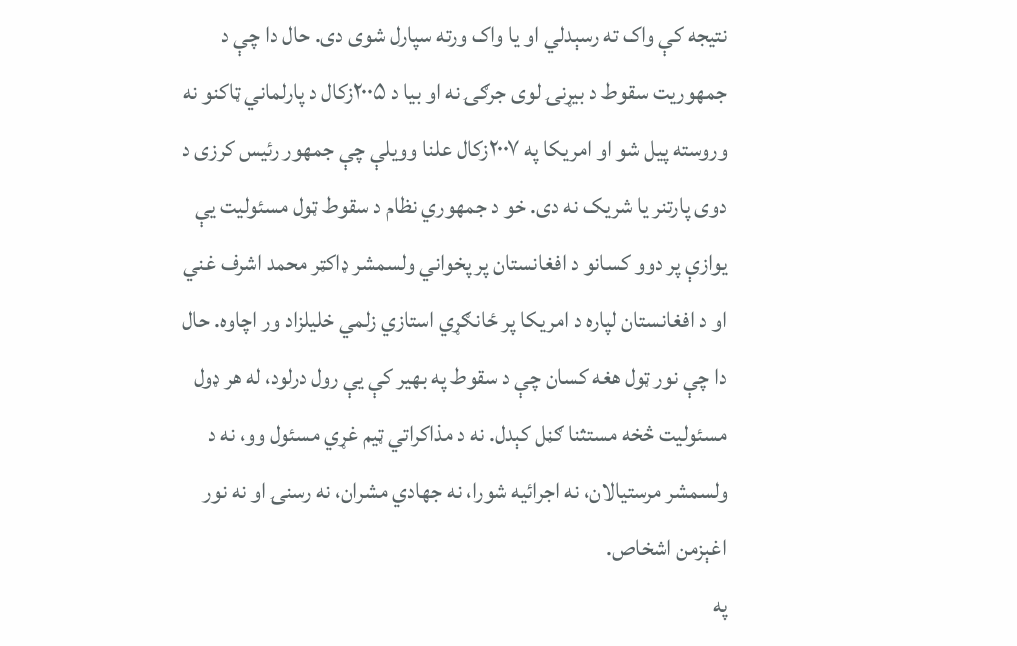نتیجه کې واک ته رسېدلي او یا واک ورته سپارل شوی دی. حال دا چې د جمهوریت سقوط د بیړنۍ لوی جرګۍ نه او بیا د ۲۰۰۵زکال د پارلماني ټاکنو نه وروسته پیل شو او امریکا په ۲۰۰۷زکال علنا وویلې چې جمهور رئيس کرزی د دوی پارتنر یا شریک نه دی. خو د جمهوري نظام د سقوط ټول مسئولیت یې یوازې پر دوو کسانو د افغانستان پر پخواني ولسمشر ډاکټر محمد اشرف غني او د افغانستان لپاره د امریکا پر ځانګړي استازي زلمي خلیلزاد ور اچاوه. حال دا چې نور ټول هغه کسان چې د سقوط په بهیر کې یې رول درلود، له هر ډول مسئولیت څخه مستثنا ګڼل کېدل. نه د مذاکراتي ټیم غړي مسئول وو، نه د ولسمشر مرستیالان، نه اجرائیه شورا، نه جهادي مشران، نه رسنۍ او نه نور اغېزمن اشخاص.
په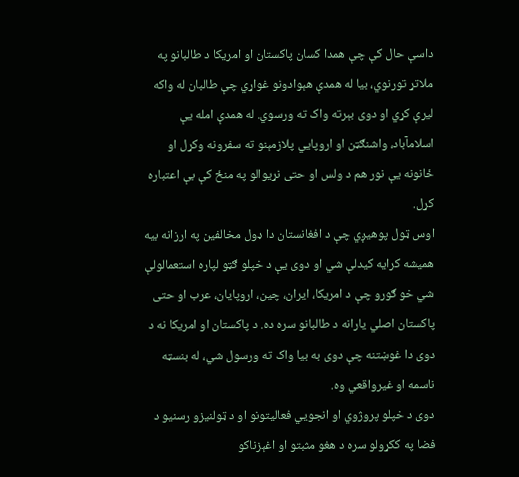داسې حال کې چې همدا کسان پاکستان او امریکا د طالبانو په ملاتړ تورنوي، بیا له همدې هېوادونو غواړي چې طالبان له واکه لیرې کړي او دوی بېرته واک ته ورسوي. له همدې امله یې اسلامآباد، واشنګټن او اروپايي پلازمېنو ته سفرونه وکړل او ځانونه یې نور هم د ولس او حتی نړیوالو په منځ کې بې اعتباره کړل.
اوس ټول پوهیږي چې د افغانستان دا ډول مخالفین په ارزانه بیه همیشه کرایه کیدلې شي او دوی یې د خپلو ګټو لپاره استعمالولې شي خو ګورو چې د امریکا، ایران، چین، اروپایان، عرب او حتی پاکستان اصلي یارانه د طالبانو سره ده. د پاکستان او امریکا نه د دوی دا غوښتنه چې دوی به بیا واک ته ورسول شي، له بنسټه ناسمه او غیرواقعي وه.
دوی د خپلو پروژوي او انجویي فعالیتونو او د ټولنیزو رسنیو د فضا په ککړولو سره د هغو مثبتو او اغېزناکو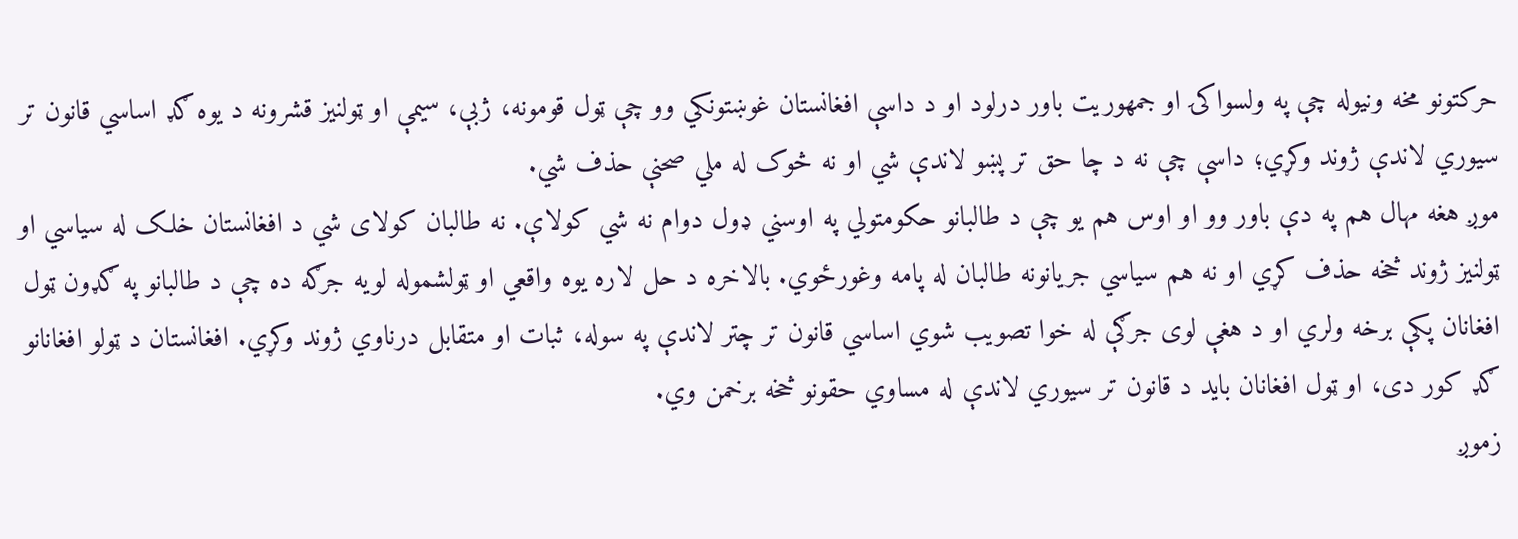حرکتونو مخه ونیوله چې په ولسواکۍ او جمهوریت باور درلود او د داسې افغانستان غوښتونکي وو چې ټول قومونه، ژبې، سیمې او ټولنیز قشرونه د یوه ګډ اساسي قانون تر سیوري لاندې ژوند وکړي؛ داسې چې نه د چا حق تر پښو لاندې شي او نه څوک له ملي صحنې حذف شي.
موږ هغه مهال هم په دې باور وو او اوس هم یو چې د طالبانو حکومتولي په اوسني ډول دوام نه شي کولاې. نه طالبان کولای شي د افغانستان خلک له سیاسي او ټولنیز ژوند څخه حذف کړي او نه هم سیاسي جریانونه طالبان له پامه وغورځوي. بالاخره د حل لاره یوه واقعي او ټولشموله لویه جرګه ده چې د طالبانو په ګډون ټول افغانان پکې برخه ولري او د هغې لوی جرګې له خوا تصویب شوي اساسي قانون تر چتر لاندې په سوله، ثبات او متقابل درناوي ژوند وکړي. افغانستان د ټولو افغانانو ګډ کور دی، او ټول افغانان باید د قانون تر سیوري لاندې له مساوي حقونو څخه برخمن وي.
زموږ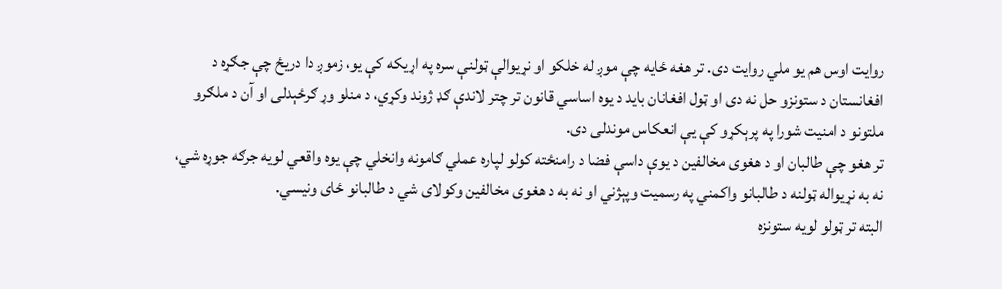روایت اوس هم یو ملي روایت دی. تر هغه ځایه چې موږ له خلکو او نړیوالې ټولنې سره په اړیکه کې یو، زموږ دا دریځ چې جګړه د افغانستان د ستونزو حل نه دی او ټول افغانان باید د یوه اساسي قانون تر چتر لاندې ګډ ژوند وکړي، د منلو وړ ګرځېدلی او آن د ملګرو ملتونو د امنیت شورا په پرېکړو کې یې انعکاس موندلی دی.
تر هغو چې طالبان او د هغوی مخالفین د یوې داسې فضا د رامنځته کولو لپاره عملي ګامونه وانخلي چې یوه واقعي لویه جرګه جوړه شي، نه به نړیواله ټولنه د طالبانو واکمني په رسمیت وپېژني او نه به د هغوی مخالفین وکولای شي د طالبانو ځای ونیسي.
البته تر ټولو لویه ستونزه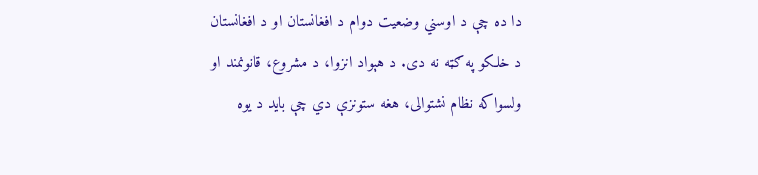دا ده چې د اوسني وضعیت دوام د افغانستان او د افغانستان د خلکو په ګټه نه دی. د هېواد انزوا، د مشروع، قانونمند او ولسواکه نظام نشتوالی، هغه ستونزې دي چې باید د یوه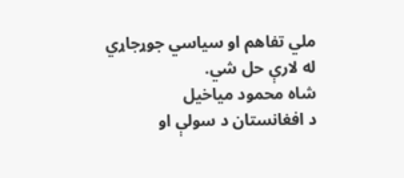ملي تفاهم او سیاسي جوړجاړي له لارې حل شي.
شاه محمود میاخیل
د افغانستان د سولې او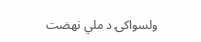ولسواکۍ د ملي نهضت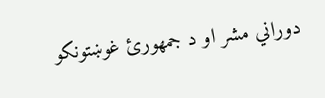دوراني مشر او د جمهورئ غوښتونکو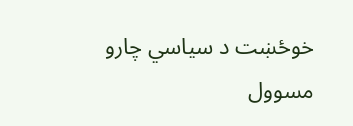خوځښت د سیاسي چارو مسوول